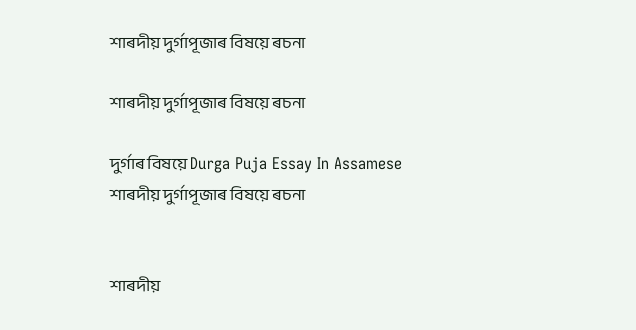শাৰদীয় দুর্গাপূজাৰ বিষয়ে ৰচনা

শাৰদীয় দুর্গাপূজাৰ বিষয়ে ৰচনা

দুৰ্গাৰ বিষয়ে Durga Puja Essay In Assamese
শাৰদীয় দুর্গাপূজাৰ বিষয়ে ৰচনা


শাৰদীয়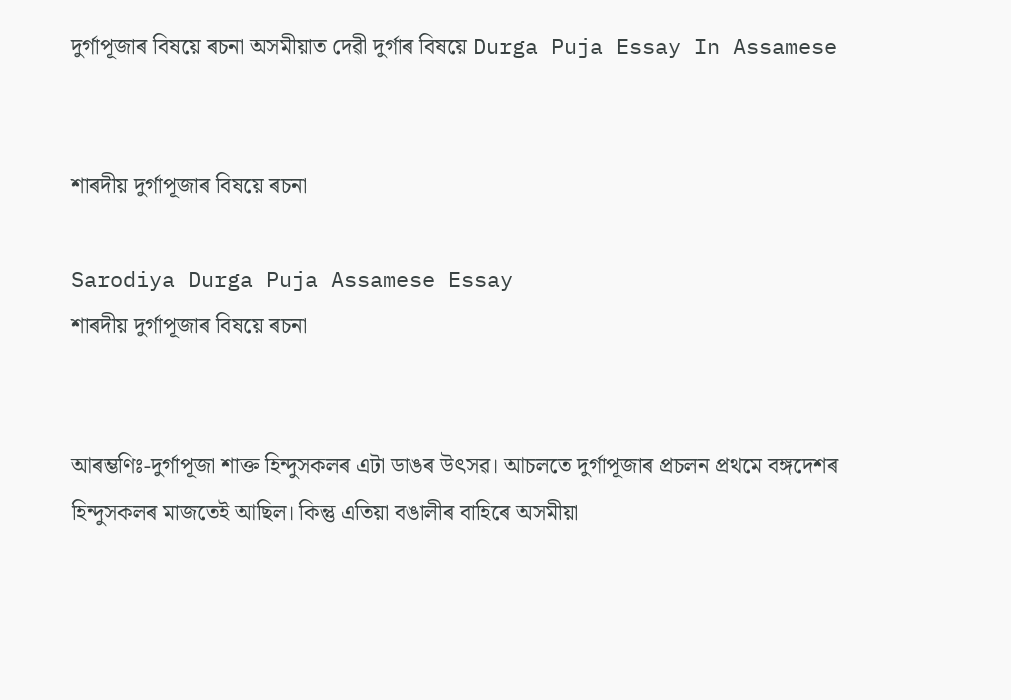দুর্গাপূজাৰ বিষয়ে ৰচনা অসমীয়াত দেৱী দুৰ্গাৰ বিষয়ে Durga Puja Essay In Assamese


শাৰদীয় দুর্গাপূজাৰ বিষয়ে ৰচনা

Sarodiya Durga Puja Assamese Essay
শাৰদীয় দুর্গাপূজাৰ বিষয়ে ৰচনা


আৰম্ভণিঃ-দুর্গাপূজা শাক্ত হিন্দুসকলৰ এটা ডাঙৰ উৎসৱ। আচলতে দুর্গাপূজাৰ প্ৰচলন প্রথমে বঙ্গদেশৰ হিন্দুসকলৰ মাজতেই আছিল। কিন্তু এতিয়া বঙালীৰ বাহিৰে অসমীয়া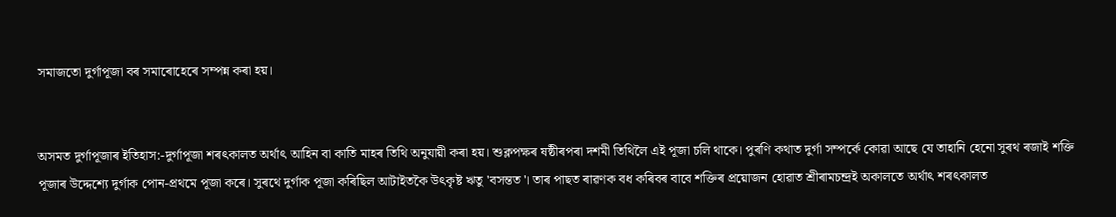সমাজতো দুর্গাপূজা বৰ সমাৰোহেৰে সম্পন্ন কৰা হয়।


অসমত দুৰ্গাপূজাৰ ইতিহাস:-দুর্গাপূজা শৰৎকালত অর্থাৎ আহিন বা কাতি মাহৰ তিথি অনুযায়ী কৰা হয়। শুক্লপক্ষৰ ষষ্ঠীৰপৰা দশমী তিথিলৈ এই পূজা চলি থাকে। পুৰণি কথাত দুর্গা সম্পর্কে কোৱা আছে যে তাহানি হেনো সুৰথ ৰজাই শক্তি পূজাৰ উদ্দেশ্যে দুর্গাক পোন-প্রথমে পূজা কৰে। সুৰথে দুর্গাক পূজা কৰিছিল আটাইতকৈ উৎকৃষ্ট ঋতু 'বসন্তত'। তাৰ পাছত ৰাৱণক বধ কৰিবৰ বাবে শক্তিৰ প্ৰয়োজন হোৱাত শ্ৰীৰামচন্দ্ৰই অকালতে অর্থাৎ শৰৎকালত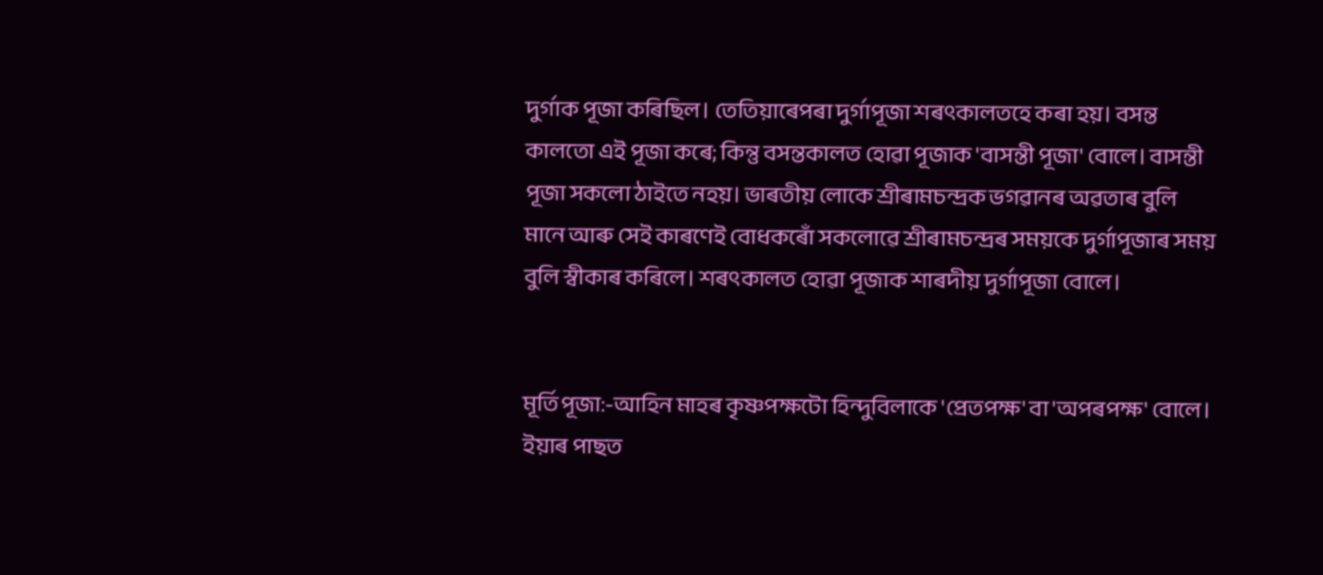দুর্গাক পূজা কৰিছিল। তেতিয়াৰেপৰা দুর্গাপূজা শৰৎকালতহে কৰা হয়। বসন্ত কালতো এই পূজা কৰে; কিন্তু বসন্তকালত হোৱা পূজাক 'বাসন্তী পূজা' বোলে। বাসন্তী পূজা সকলো ঠাইতে নহয়। ভাৰতীয় লোকে শ্ৰীৰামচন্দ্ৰক ভগৱানৰ অৱতাৰ বুলি মানে আৰু সেই কাৰণেই বোধকৰোঁ সকলোৱে শ্ৰীৰামচন্দ্ৰৰ সময়কে দুর্গাপূজাৰ সময় বুলি স্বীকাৰ কৰিলে। শৰৎকালত হোৱা পূজাক শাৰদীয় দুর্গাপূজা বোলে।


মূর্তিপূজা:-আহিন মাহৰ কৃষ্ণপক্ষটো হিন্দুবিলাকে 'প্রেতপক্ষ' বা 'অপৰপক্ষ' বোলে। ইয়াৰ পাছত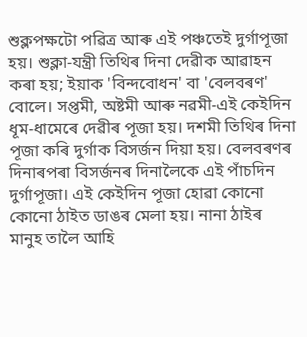শুক্লপক্ষটো পৱিত্ৰ আৰু এই পঞ্চতেই দুর্গাপূজা হয়। শুক্লা-যন্ত্রী তিথিৰ দিনা দেৱীক আৱাহন কৰা হয়; ইয়াক 'বিন্দবোধন' বা 'বেলবৰণ' বোলে। সপ্তমী, অষ্টমী আৰু নৱমী-এই কেইদিন ধূম-ধামেৰে দেৱীৰ পূজা হয়। দশমী তিথিৰ দিনা পূজা কৰি দুৰ্গাক বিসর্জন দিয়া হয়। বেলবৰণৰ দিনাৰপৰা বিসৰ্জনৰ দিনালৈকে এই পাঁচদিন দুর্গাপূজা। এই কেইদিন পূজা হোৱা কোনো কোনো ঠাইত ডাঙৰ মেলা হয়। নানা ঠাইৰ মানুহ তালৈ আহি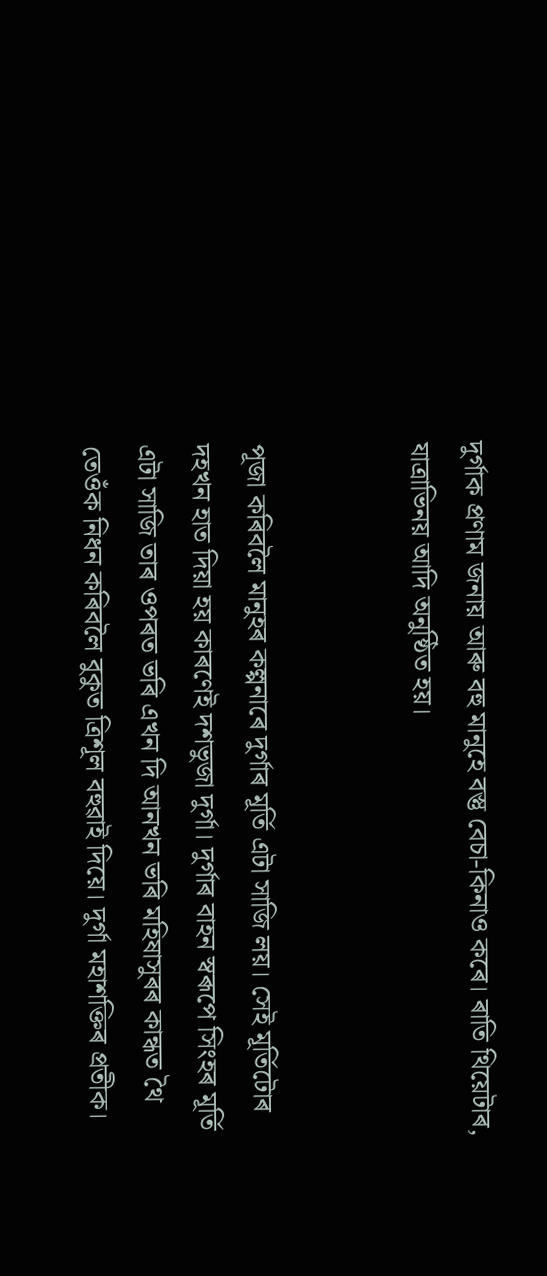দুর্গাক প্রণাম জনায় আৰু বহু মানুহে বস্তু বেচা-কিনাও কৰে। ৰাতি থিয়েটাৰ, যাত্রাভিনয় আদি অনুষ্ঠিত হয়।


পূজা কৰিবলৈ মানুহৰ কল্পনাৰে দুৰ্গাৰ মূৰ্তি এটা সাজি লয়। সেই মূর্তিটোৰ দহখন হাত দিয়া হয় কাৰণেই দশভুজা দুর্গা। দুৰ্গাৰ বাহন স্বৰূপে সিংহৰ মূৰ্তি এটা সাজি তাৰ ওপৰত ভৰি এখন দি আনখন ভৰি মহিষাসুৰৰ কান্ধত থৈ তেওঁক নিধন কৰিবলৈ বুকুত ত্রিশূল বহুৱাই দিয়ে। দুর্গা মহাশক্তিৰ প্রতীক।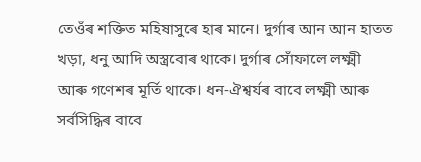তেওঁৰ শক্তিত মহিষাসুৰে হাৰ মানে। দুৰ্গাৰ আন আন হাতত খড়া, ধনু আদি অস্ত্ৰবোৰ থাকে। দুর্গাৰ সোঁফালে লক্ষ্মী আৰু গণেশৰ মূৰ্তি থাকে। ধন-ঐশ্বৰ্যৰ বাবে লক্ষ্মী আৰু সর্বসিদ্ধিৰ বাবে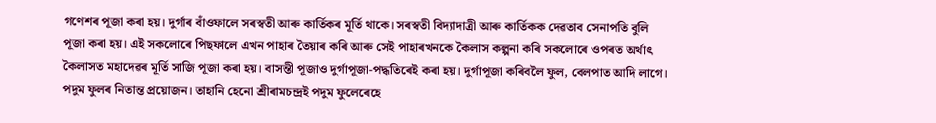গণেশৰ পূজা কৰা হয়। দুর্গাৰ বাঁওফালে সৰস্বতী আৰু কার্তিকৰ মূর্তি থাকে। সৰস্বতী বিদ্যাদাত্রী আৰু কার্তিকক দেৱতাব সেনাপতি বুলি পূজা কৰা হয়। এই সকলোৰে পিছফালে এখন পাহাৰ তৈয়াৰ কৰি আৰু সেই পাহাৰখনকে কৈলাস কল্পনা কৰি সকলোৰে ওপৰত অর্থাৎ কৈলাসত মহাদেৱৰ মূর্তি সাজি পূজা কৰা হয়। বাসন্তী পূজাও দুর্গাপূজা-পদ্ধতিৰেই কৰা হয়। দুর্গাপূজা কৰিবলৈ ফুল, বেলপাত আদি লাগে। পদুম ফুলৰ নিতান্ত প্রয়োজন। তাহানি হেনো শ্ৰীৰামচন্দ্ৰই পদুম ফুলেৰেহে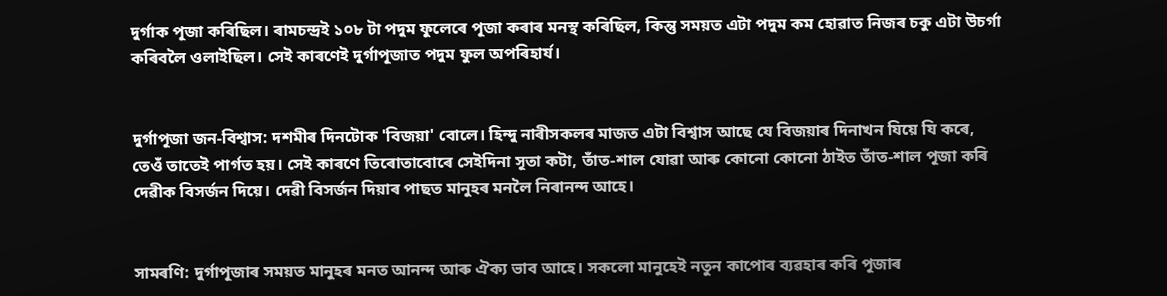দুর্গাক পূজা কৰিছিল। ৰামচন্দ্ৰই ১০৮ টা পদুম ফুলেৰে পূজা কৰাৰ মনস্থ কৰিছিল, কিন্তু সময়ত এটা পদুম কম হোৱাত নিজৰ চকু এটা উচৰ্গা কৰিবলৈ ওলাইছিল। সেই কাৰণেই দুর্গাপূজাত পদুম ফুল অপৰিহাৰ্য।


দুৰ্গাপূজা জন-বিশ্বাস: দশমীৰ দিনটোক 'বিজয়া' বোলে। হিন্দু নাৰীসকলৰ মাজত এটা বিশ্বাস আছে যে বিজয়াৰ দিনাখন যিয়ে যি কৰে, তেওঁ তাতেই পার্গত হয়। সেই কাৰণে তিৰোতাবোৰে সেইদিনা সূতা কটা, তাঁত-শাল যোৱা আৰু কোনো কোনো ঠাইত তাঁত-শাল পূজা কৰি দেৱীক বিসর্জন দিয়ে। দেৱী বিসর্জন দিয়াৰ পাছত মানুহৰ মনলৈ নিৰানন্দ আহে।


সামৰণি: দুর্গাপূজাৰ সময়ত মানুহৰ মনত আনন্দ আৰু ঐক্য ভাব আহে। সকলো মানুহেই নতুন কাপোৰ ব্যৱহাৰ কৰি পূজাৰ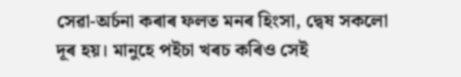সেৱা-অৰ্চনা কৰাৰ ফলত মনৰ হিংসা, দ্বেষ সকলো দূৰ হয়। মানুহে পইচা খৰচ কৰিও সেই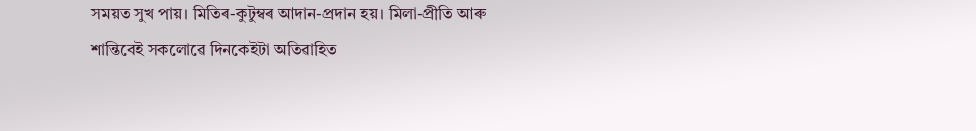সময়ত সুখ পায়। মিতিৰ-কুটুম্বৰ আদান-প্রদান হয়। মিলা-প্রীতি আৰু শান্তিবেই সকলোৱে দিনকেইটা অতিৱাহিত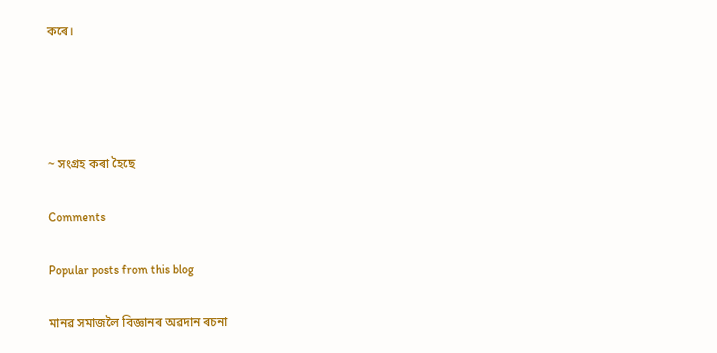কৰে।




~ সংগ্ৰহ কৰা হৈছে

Comments

Popular posts from this blog

মানৱ সমাজলৈ বিজ্ঞানৰ অৱদান ৰচনা‌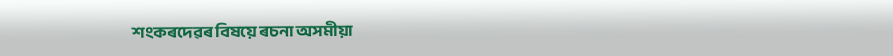শংকৰদেৱৰ বিষয়ে ৰচনা অসমীয়া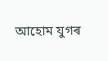আহোম যুগৰ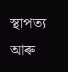স্থাপত্য আৰু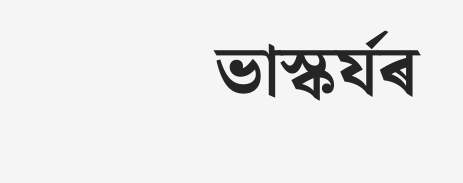ভাস্কর্যৰ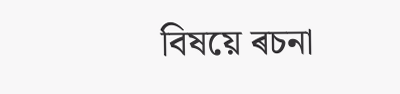বিষয়ে ৰচনা